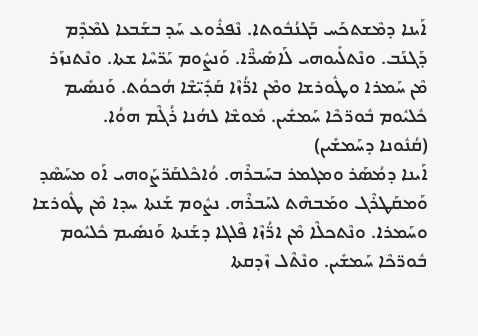ܐܰܝܢܐ ܕܡܶܫܬܟܰܚ ܒܰܓܢܳܒܽܘܬܐ. ܢܶܦܪܽܘܥ ܚܰܕ ܒܫܰܒܥܐ ܠܡܶܕܶܡ ܕܰܓܢܰܒ. ܘܢܶܬܠܺܝܘܗܝ ܠܰܐܣܺܝܪ̈ܶܐ. ܘܰܢܨܽܘܡ ܝܰܪ̈ܚܶܐ ܫܬܐ. ܘܢܶܬܢܙܰܪ ܡܶܢ ܚܰܡܪܐ ܘܛܽܘܪܫܐ ܘܡܶܢ ܐܪ̈ܳܙܶܐ ܩܰܕܺܝ̈ܫܶܐ ܗܳܟܘܳܬ. ܘܰܢܣܺܝܡ ܟܽܠܝܽܘܡ ܒܽܘܪ̈ܟܶܐ ܚܰܡܫܺܝܢ. ܡܽܘܫܶܐ ܠܗܳܢܐ ܪܳܓܶܡ ܗܘܳܐ.
(ܩܳܢܽܘܢܐ ܕܚܰܡܫܺܝܢ)
ܐܰܝܢܐ ܕܡܳܣܰܪ ܘܡܓܡܪ ܒܚܰܒܪܶܗ. ܘܳܐܟܶܠܩܰܪ̈ܨܰܘܗܝ ܐܰܘ ܡܚܰܣܶܕ ܘܰܡܩܰܛܪܶܓ ܘܡܰܒܗܶܬ ܠܚܰܒܪܶܗ. ܢܨܽܘܡ ܫܰܢܬܐ ܚܕܐ ܡܶܢ ܛܽܘܪܫܐ ܘܚܰܡܪܐ. ܘܢܶܬܟܠܶܐ ܡܶܢ ܐܪ̈ܳܙܶܐ ܦܶܠܓܐ ܕܫܰܢܬܐ ܘܰܢܣܺܝܡ ܟܽܠܝܽܘܡ ܒܽܘܪ̈ܟܶܐ ܚܰܡܫܺܝܢ. ܘܢܶܬܶܠ ܙܶܕܩܬܐ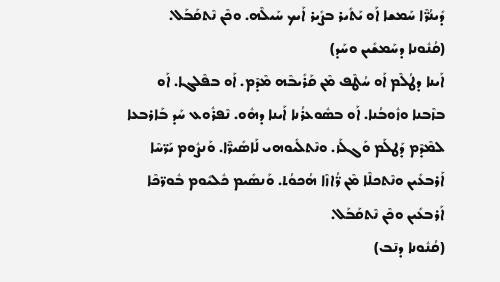ܕܺܝܢܳܪ̈ܶܐ ܚܰܡܫܐ ܐܰܘ ܝܰܬܺܝܪ ܒܨܺܝܪ ܐܰܝܟ ܚܰܝܠܶܗ. ܘܟܶܢ ܢܶܬܩܰܒܰܠ.
(ܩܳܢܽܘܢܐ ܕܚܰܡܫܺܝܢ ܘܚܰܕ)
ܐܰܝܢܐ ܕܛܳܠܶܡ ܐܰܘ ܚܳܛܶܦ ܡܶܢ ܩܰܪܺܝܒܶܗ ܡܶܕܶܡ. ܐܰܘ ܒܦܶܠܓܐ. ܐܰܘ ܒܙܶܒܢܐ ܘܙܽܘܒܳܢܐ. ܐܰܘ ܒܣܽܘܥܪܳܢܐ ܐܰܝܢܐ ܕܗܽܘ. ܢܶܦܪܽܘܥ ܚܰܕ ܒܰܐܪܒܥܐ ܠܡܶܕܶܡ ܕܰܛܠܰܡ ܘܰܓܠܰܙ. ܘܢܶܬܠܺܝܘܗܝ ܠܰܐܣܺܝܪ̈ܶܐ. ܘܰܢܨܽܘܡ ܝܰܪ̈ܚܶܐ ܐܰܪܒܥܺܝܢ ܘܢܶܬܟܠܶܐ ܡܶܢ ܪ̈ܳܐܙܶܐ ܗܳܟܘܳܬ. ܘܰܢܣܺܝܡ ܟܽܠܝܽܘܡ ܒܽܘܪ̈ܟܶܐ ܐܰܪܒܥܺܝܢ ܘܟܶܢ ܢܶܬܩܰܒܰܠ.
(ܩܳܢܽܘܢܐ ܕܢ̄ܒ)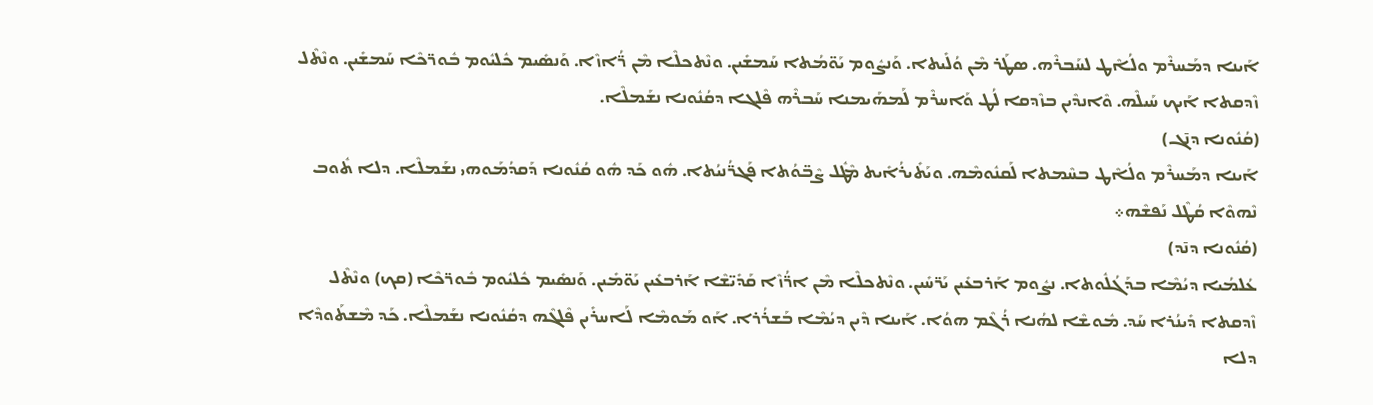ܐܰܝܢܐ ܕܡܰܚܪܶܡ ܘܠܳܐܶܛ ܠܚܰܒܪܶܗ. ܣܛܰܪ ܡܶܢ ܘܳܠܺܝܬܐ. ܘܰܢܨܽܘܡ ܝܰܘ̈ܡܳܬܐ ܚܰܡܫܺܝܢ. ܘܢܶܬܟܠܶܐ ܡܶܢ ܪ̈ܳܐܙܶܐ. ܘܰܢܣܺܝܡ ܟܽܠܝܽܘܡ ܒܽܘܪ̈ܟܶܐ ܚܰܡܫܺܝܢ. ܘܢܶܬܶܠ ܙܶܕܩܬܐ ܐܰܝܟ ܚܰܝܠܶܗ. ܘܶܐܢܕܶܝܢ ܒܙܶܕܩܐ ܠܳܛ ܘܰܐܚܪܶܡ ܠܰܡܗܰܝܡܢܐ ܚܰܒܪܶܗ ܦܶܠܓܐ ܕܩܳܢܽܘܢܐ ܢܫܰܡܠܶܐ.
(ܩܳܢܽܘܢܐ ܕܢ̄ܓ)
ܐܰܝܢܐ ܕܡܰܚܪܶܡ ܘܠܳܐܶܛ ܒܚܶܡܬܐ ܠܰܩܢܽܘܡܶܗ. ܘܝܰܬܺܝܪܳܐܺܝܬ ܡܶܛܽܠ ܨܶܒ̈ܘܳܬܐ ܦܰܓܪ̈ܳܢܝܳܬܐ. ܗܽܘ ܟܰܕ ܗܽܘ ܩܳܢܽܘܢܐ ܕܰܩܕܳܡܰܘܗܝ ܢܫܰܡܠܶܐ. ܕܠܐ ܬܽܘܒ ܢܶܗܘܶܐ ܩܳܛܶܠ ܢܰܦܫܶܗ܀
(ܩܳܢܽܘܢܐ ܕܢ̄ܕ)
ܥܳܠܡܳܝܐ ܕܝܳܡܶܐ ܒܕܰܓܳܠܽܘܬܐ. ܢܨܽܘܡ ܐܰܪܒܥܺܝܢ ܝܰܪ̈ܚܺܝܢ. ܘܢܶܬܟܠܶܐ ܡܶܢ ܐܪ̈ܳܙܶܐ ܩܰܕܺܝ̈ܫܶܐ ܐܰܪܒܥܺܝܢ ܝܰܘ̈ܡܺܝܢ. ܘܰܢܣܺܝܡ ܟܽܠܝܽܘܡ ܒܽܘܪ̈ܟܶܐ (ܩܟ) ܘܢܶܬܶܠ ܙܶܕܩܬܐ ܕܺܝܢܳܪܐ ܚܰܕ. ܡܽܘܫܶܐ ܠܗܳܢܐ ܪܳܓܶܡ ܗܘܳܐ. ܐܰܝܢܐ ܕܶܝܢ ܕܝܳܡܶܐ ܒܰܫܪܳܪܐ. ܐܰܘ ܡܰܘܡܶܐ ܠܰܐܚܪܺܝܢ ܦܶܠܓܶܗ ܕܩܳܢܽܘܢܐ ܢܫܰܡܠܶܐ. ܟܰܕ ܡܶܫܬܰܘܕܶܐ ܕܠܐ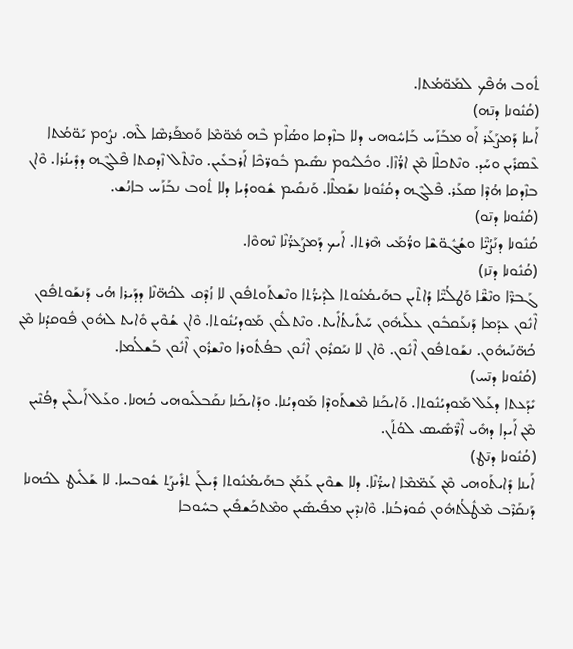ܬܽܘܒ ܗܳܦܶܟ ܠܡܰܘ̈ܡܳܬܐ.
(ܩܳܢܽܘܢܐ ܕܢ̄ܗ)
ܐܰܝܢܐ ܕܰܡܨܰܥܰܪ ܐܰܘ ܡܒܰܙܰܚ ܒܰܐܚܽܘܗܝ ܕܠܐ ܒܙܶܕܩܐ ܘܣܳܐܶܡ ܒܶܗ ܡܽܘ̈ܡܶܐ ܘܰܡܦܰܪܣܶܐ ܠܶܗ. ܢܨܽܘܡ ܝܰܘ̈ܡܳܬܐ ܥܶܣܪܺܝܢ ܘܚܰܕ. ܘܢܶܬܟܠܶܐ ܡܶܢ ܐܪ̈ܳܙܶܐ. ܘܟܽܠܝܽܘܡ ܢܣܺܝܡ ܒܽܘܪ̈ܟܶܐ ܐܰܪܒܥܺܝܢ. ܘܢܶܬܶܠ ܙܶܕܩܬܐ ܦܶܠܓܶܗ ܕܕܺܝܢܳܪܐ. ܘܶܐܢ ܒܙܶܕܩܐ ܗܳܕܶܐ ܣܥܰܪ. ܦܶܠܓܶܗ ܕܩܳܢܽܘܢܐ ܢܫܰܡܠܶܐ. ܘܰܢܩܺܝܡ ܫܽܘܘܕܳܝܐ ܕܠܐ ܬܽܘܒ ܢܒܰܙܰܚ ܒܐܢܳܫ.
(ܩܳܢܽܘܢܐ ܕܢ̄ܘ)
ܩܳܢܽܘܢܐ ܕܢܰܨܳܝ̈ܶܐ ܘܫܳܓܽܘ̈ܫܶܐ ܘܪ̈ܳܡܰܝ ܗܶܪܬܐ. ܐܰܝܟ ܕܰܡܨܰܥܪ̈ܳܢܶܐ ܢܶܗܘܶܐ.
(ܩܳܢܽܘܢܐ ܕܢ̄ܙ)
ܓܰܒܪ̈ܶܐ ܘܢܶܫ̈ܶܐ ܘܰܛܠܳܝ̈ܶܐ ܕܳܐܬܶܝܢ ܒܗܰܝܡܳܢܽܘܬܐ ܠܕܰܝܪ̈ܳܬܐ ܘܢܶܫܬܰܘܬܦܽܘܢ ܠܐ ܙܳܕܶܩ ܠܟܳܗ̈ܢܶܐ ܕܕܰܝܪܐ ܗܳܝ ܕܰܢܫܰܘܬܦܽܘܢ ܐܶܢܽܘܢ ܥܕܰܡܐ ܕܰܢܥܰܩܒܽܘܢ ܥܠܰܝܗܽܘܢ ܚܰܬܺܝܬܳܐܺܝܬ. ܘܢܶܬܠܽܘܢ ܡܰܘܕܝܳܢܽܘܬܐ. ܘܶܐܢ ܫܳܘܶܝܢ ܘܺܐܝܬ ܠܗܽܘܢ ܦܽܘܩܕܳܢܐ ܡܶܢ ܟܳܗ̈ܢܰܝܗܽܘܢ. ܢܫܰܘܬܦܽܘܢ ܐܶܢܽܘܢ. ܘܶܐܢ ܠܐ ܢܝܰܩܪܽܘܢ ܐܶܢܽܘܢ ܒܦܳܬܽܘܪܐ ܘܢܶܫܪܽܘܢ ܐܶܢܽܘܢ ܒܰܫܠܳܡܐ.
(ܩܳܢܽܘܢܐ ܕܢ̄ܚ)
ܝܺܕܰܥܬܐ ܕܥܰܠ ܡܰܘܕܝܳܢܽܘܬܐ. ܘܰܐܝܟܰܢܐ ܡܶܫܬܰܘܕܶܐ ܡܰܘܕܝܳܢܐ. ܘܕܰܐܝܟܰܢܐ ܢܩܰܒܠܺܝܘܗܝ ܟܳܗܢܐ. ܘܥܰܠ ܐܰܝܠܶܝܢ ܕܦܳܢܶܝܢ ܡܶܢ ܐܰܝܕܐ ܕܗܺܝ ܐܶܪ̈ܶܣܺܝܣ ܠܘܳܬܰܢ.
(ܩܳܢܽܘܢܐ ܕܢ̄ܛ)
ܐܰܝܢܐ ܕܺܐܝܬܰܘܗܝ ܡܶܢ ܥܰܡ̈ܡܶܐ ܐܚܪ̈ܳܢܶܐ. ܕܠܐ ܫܘܶܝܢ ܥܰܡܰܢ ܒܗܰܝܡܳܢܽܘܬܐ ܕܺܝܠܰܢ ܬܪܺܝܨܰܬ ܫܽܘܒܚܐ. ܠܐ ܫܰܠܺܝܛ ܠܟܳܗܢܐ ܕܰܢܩܰܪܶܒ ܡܶܛܽܠܳܬܗܽܘܢ ܩܽܘܪܒܳܢܐ. ܘܶܐܢܕܶܝܢ ܡܦܺܝܣܺܝܢ ܘܡܶܬܟܰܫܦܺܝܢ ܒܚܽܘܒܐ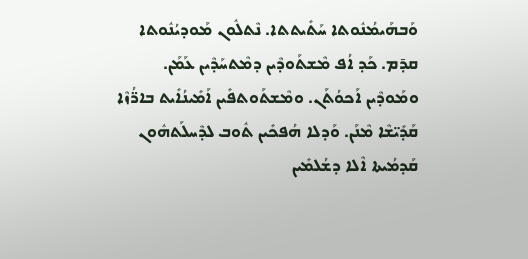ܘܰܒܗܰܝܡܳܢܽܘܬܐ ܚܰܬܺܝܬܬܐ. ܢܶܬܠܽܘܢ ܡܰܘܕܝܳܢܽܘܬܐ ܩܕ̄ܡ. ܟܰܕ ܐܳܦ ܡܶܫܬܰܘܕܶܝܢ ܕܡܶܬܚܰܕܶܝܢ ܥܰܡܰܢ. ܘܡܰܘܕܶܝܢ ܐܰܟܘܳܬܰܢ. ܘܡܶܫܬܰܘܬܦܺܝܢ ܐܰܡܺܝܢܳܐܺܝܬ ܒܐܪ̈ܳܙܶܐ ܩܰܕܺܝ̈ܫܶܐ ܡܶܢܰܢ. ܘܰܕܠܐ ܗܳܦܟܺܝܢ ܬܽܘܒ ܠܕܶܚܠܰܬܗܽܘܢ ܩܰܕܡܳܝܬܐ ܐܶܠܐ ܕܫܳܠܡܺܝܢ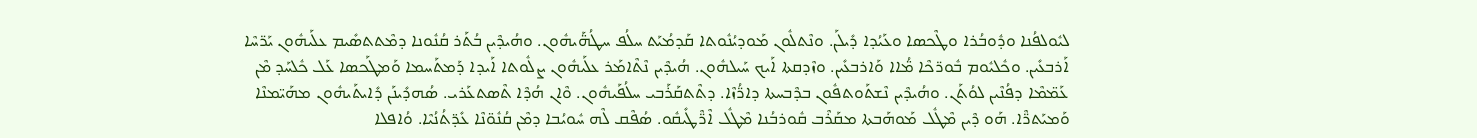ܠܝܽܘܠܦܳܢܐ ܘܕܽܘܒܳܪܐ ܘܛܶܟܣܐ ܘܥܰܝܳܕܐ ܕܺܝܠܰܢ. ܘܢܶܬܠܽܘܢ ܡܰܘܕܝܳܢܽܘܬܐ ܩܰܕܡܳܝܰܬ ܚܠܳܦ ܚܛܳܗ̈ܰܝܗܽܘܢ. ܘܗܳܝܕܶܝܢ ܒܳܬܰܪ ܩܳܢܽܘܢܐ ܕܡܶܬܬܣܺܝܡ ܥܠܰܝܗܽܘܢ ܝܰܪ̈ܚܶܐ ܐܰܪܒܥܺܝܢ. ܘܟܽܠܝܽܘܡ ܒܽܘܪ̈ܟܶܐ ܡ̈ܳܐܐ ܘܰܐܪܒܥܺܝܢ. ܘܙܶܕܩܬܐ ܐܰܝܟ ܚܰܝܠܗܽܘܢ. ܗܳܝܕܶܝܢ ܢܶܬܶܐܡܰܪ ܥܠܰܝܗܽܘܢ ܨܠܽܘܬܐ ܐܰܝܕܐ ܕܰܡܬܰܚܡܐ ܘܰܡܛܰܟܣܐ ܥܰܠ ܟܽܠܚܰܕ ܡܶܢ ܥܰܡ̈ܡܶܐ ܕܦܳܢܶܝܢ ܠܘܳܬܰܢ. ܘܗܳܝܕܶܝܢ ܢܶܫܬܰܘܬܦܽܘܢ ܒܕܶܒܚܬܐ ܕܐܪ̈ܳܙܶܐ. ܕܬܶܬܩܰܪܰܒܝ ܚܠܳܦܰܝܗܽܘܢ. ܘܶܐܢ ܗܳܕܶܐ ܬܶܣܬܥܰܪܝ. ܣܳܗܕܺܝܢܰܢ ܕܺܐܝܬܰܝܗܽܘܢ ܡܗܰܝ̈ܡܢܶܐ ܘܰܡܝܰܬܪ̈ܶܐ. ܗܰܘ ܕܶܝܢ ܡܶܛܽܠ ܡܰܘܗܰܒܬܐ ܡܩܰܪܶܒ ܩܽܘܪܒܳܢܐ ܡܶܛܽܠ ܐܶܪ̈ܶܛܺܝܩܽܘ. ܣܳܦܶܩ ܠܶܗ ܚܽܘܝܳܒܐ ܕܡܶܢ ܩܳܢܽܘ̈ܢܶܐ ܥܺܕ̈ܬܳܢܳܝܶܐ. ܘܳܐܦܠܐ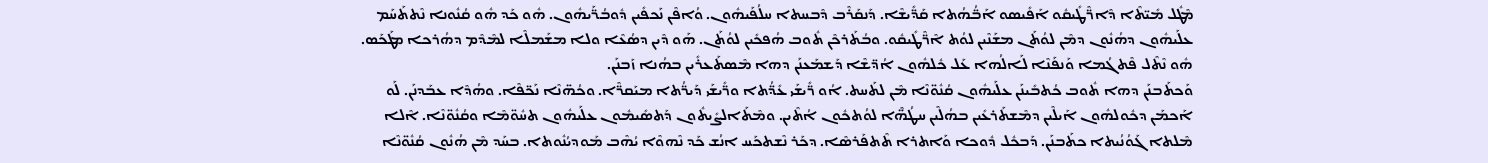ܡܶܛܽܠ ܡܺܝ̈ܬܶܐ ܕܶܐܪ̈ܶܛܺܝܩܽܘ ܐܰܦܺܝܣܘ ܐܰܒ̈ܳܗܳܬܐ ܩܰܕ̈ܺܝܫܶܐ. ܕܰܢܩܰܪܶܒ ܕܶܒܚܬܐ ܚܠܳܦܰܝܗܽܘܢ. ܘܳܐܦܶܢ ܢܰܟܦܺܝܢ ܕܽܘܒܳܪ̈ܰܝܗܽܘܢ. ܗܽܘ ܟܰܕ ܗܽܘ ܩܳܢܽܘܢܐ ܢܶܬܬܰܚܰܡ ܥܠܰܝܗܽܘܢ ܕܗܳܢܽܘܢ ܕܡܶܢ ܠܘܳܬܰܢ ܡܫܰܢܶܝܢ ܠܘܳܬ ܐܶܪ̈ܶܛܺܝܩܽܘ. ܘܒܳܬܰܪܟܶܢ ܬܽܘܒ ܗܳܦܟܺܝܢ ܠܘܳܬܰܢ. ܗܰܘ ܕܶܝܢ ܕܣܳܥܶܐ ܘܠܐ ܡܫܰܡܠܶܐ ܠܡܶܕܶܡ ܕܗܳܪܟܐ ܡܛܰܟܰܣ. ܗܽܘ ܢܶܬܶܠ ܦܶܬܓܳܡܐ ܘܰܢܦܰܢܶܐ ܠܰܐܠܳܗܐ ܥܰܠ ܟܽܠܗܽܘܢ ܐܳܕ̈ܫܶܐ ܕܰܫܡܰܥܢܰܢ ܕܗܐ ܡܶܣܬܰܥܪܺܝܢ ܒܗܳܢܐ ܙܰܒܢܰܢ.
ܘܰܟܬܰܒܢܰܢ ܕܗܐ ܬܽܘܒ ܟܳܬܒܺܝܢܰܢ ܥܠܰܝܗܽܘܢ ܩܳܢܽܘ̈ܢܶܐ ܡܶܢ ܠܬܰܚܬ. ܐܳܘ ܪ̈ܺܝܫܰܝ ܥܺܕ̈ܳܬܐ ܘܪ̈ܺܝܫܰܝ ܕܰܝܪ̈ܳܬܐ ܡܝܰܩܪ̈ܶܐ. ܘܟܳܗ̈ܢܶܐ ܢܰܟ̈ܦܶܐ. ܘܗܳܕܶܐ ܥܒܰܕܢܰܢ. ܠܰܘ ܐܰܟܡܰܢ ܕܟܽܘܠܗܽܘܢ ܐܰܝܠܶܝܢ ܕܡܶܫܬܰܪܥܺܝܢ ܒܗܳܠܶܝܢ ܚܛܳܗ̈ܶܐ ܠܘܳܬܟܽܘܢ ܐܳܬܶܝܢ. ܘܡܶܬܰܐܠܨܺܝܬܽܘܢ ܕܰܬܣܺܝܡܽܘܢ ܥܠܰܝܗܽܘܢ ܬܚܽܘ̈ܡܶܐ ܘܩܳܢܽܘ̈ܢܶܐ. ܐܶܠܐ ܡܶܠܬܐ ܓܰܘܳܢܳܝܬܐ ܟܬܰܒܢܰܢ. ܕܰܒܟܽܠ ܕܽܘܟܐ ܘܰܐܬܪܐ ܬܶܬܦܰܪܣܶܐ. ܕܟܰܪ ܢܶܫܬܟܰܚ ܐܢܳܫ ܟܰܕ ܢܶܗܘܶܐ ܝܳܗܶܒ ܡܰܘܕܝܳܢܽܘܬܐ. ܒܚܰܕ ܡܶܢ ܗܳܢܽܘܢ ܩܳܢܽܘ̈ܢܶܐ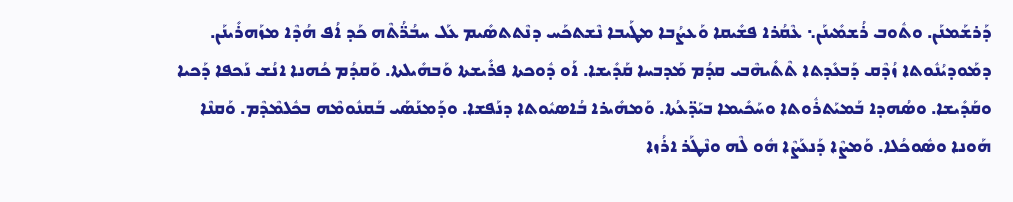ܕܰܪܫܰܡܢܰܢ. ܘܬܽܘܒ ܪܳܫܡܺܝܢܰܢ܆ ܥܶܩܳܪܐ ܦܫܺܝܩܐ ܘܰܥܨܳܒܐ ܡܛܰܝܒܐ ܢܶܫܬܟܰܚ ܕܢܶܬܬܣܺܝܡ ܥܰܠ ܚܒܳܪ̈ܳܬܶܗ ܟܰܕ ܐܳܦ ܗܳܕܶܐ ܡܙܰܗܪܺܝܢܰܢ. ܕܡܰܘܕܝܳܢܽܘܬܐ ܙܳܕܶܩ ܕܰܒܥܺܕܬܐ ܬܶܬܺܝܗܶܒܝ ܩܕܳܡ ܡܰܕܒܚܐ ܩܰܕܺܝܫܐ. ܐܰܘ ܕܽܘܟܬܐ ܦܪܺܝܫܬܐ ܘܰܒܗܺܝܠܬܐ. ܘܰܩܕܳܡ ܟܳܗܢܐ ܐܢܳܫ ܢܰܟܦܐ ܕܰܟܝܐ ܘܩܰܕܺܝܫܐ. ܘܣܳܗܕܐ ܒܰܡܝܰܬܪܽܘܬܐ ܘܚܰܟܺܝܡܐ ܒܝܰܕ̈ܥܳܬܐ. ܘܰܡܗܺܝܪܐ ܒܳܐܣܝܽܘܬܐ ܕܢܰܦܫܐ. ܘܕܰܡܢܰܣܰܝ ܒܰܩܢܽܘܡܶܗ ܒܟܽܠܡܶܕܶܡ. ܘܰܩܢܶܐ ܗܰܘܢܐ ܘܣܽܘܟܳܠܐ. ܘܰܡܨܶܐ ܕܰܢܥܰܨܶܐ ܗܽܘ ܠܶܗ ܘܢܶܛܰܪ ܐܪܳܙܐ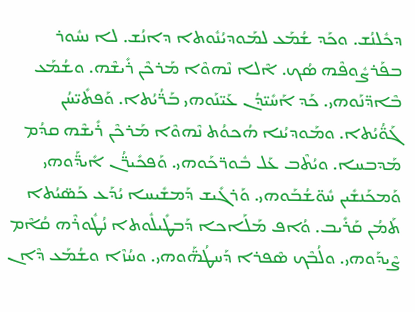ܕܟܽܠܢܳܫ. ܘܟܰܕ ܫܳܡܰܥ ܠܡܰܘܕܝܳܢܽܘܬܐ ܕܐܢܳܫ. ܠܐ ܢܚܽܘܪ ܒܦܰܪܨܽܘܦܶܗ ܣܳܟ. ܐܶܠܐ ܢܶܗܘܶܐ ܡܰܪܟܶܢ ܪܺܝܫܶܗ. ܘܫܳܡܰܥ ܒܶܐܕ̈ܢܰܘܗܝ. ܟܰܕ ܐܰܚܺܝ̈ܕܳܢ ܥܰܝ̈ܢܰܘܗܝ ܒܰܪ̈ܳܝܳܬܐ. ܘܰܦܬܺܝ̈ܚܳܢ ܓܰܘ̈ܳܝܳܬܐ. ܘܡܰܘܕܝܳܢܐ ܗܳܟܘܳܬ ܢܶܗܘܶܐ ܡܰܪܟܶܢ ܪܺܝܫܶܗ ܩܕܳܡ ܡܰܕܒܚܐ. ܘܝܳܬܶܒ ܥܰܠ ܒܽܘܪ̈ܟܰܘܗܝ. ܘܰܦܟܺܝܪ̈ܳܢ ܐܺܝܕ̈ܰܘܗܝ ܘܰܡܟܰܢܫܺܝܢ ܚܽܘ̈ܫܳܒܰܘܗܝ. ܘܰܪܓܺܝܫ ܕܰܡܫܺܝܚܐ ܝܳܕܰܥ ܟܰܣ̈ܝܳܬܐ ܬܰܡܳܢ ܩܰܪܺܝܒ. ܘܳܐܦ ܡܰܠܰܐܟܐ ܕܰܒܛܺܝܠܽܘܬܐ ܢܳܛܽܘܪܶܗ ܩܳܐܶܡ ܨܶܝܕܰܘܗܝ. ܘܠܳܒܶܟ ܣܶܦܪܐ ܕܰܚܛܳܗ̈ܰܘܗܝ. ܘܚܳܙܶܐ ܘܫܳܡܰܥ ܕܶܐܢ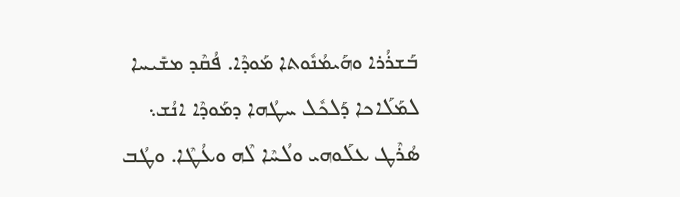ܒܰܫܪܳܪܐ ܘܗܰܝܡܳܢܽܘܬܐ ܡܰܘܕܶܐ. ܦܳܩܶܕ ܡܫܺܝܚܐ ܠܡܰܠܰܐܟܐ ܕܰܠܟܽܠ ܚܛܳܗܐ ܕܡܰܘܕܶܐ ܐܢܳܫ܆ ܣܳܪܶܛ ܥܠܰܘܗܝ ܘܠܳܚܶܐ ܠܶܗ ܘܥܳܛܶܐ. ܘܛܳܒ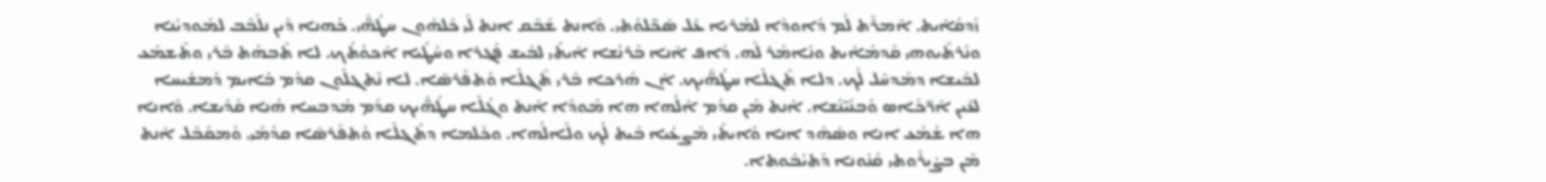ܙܳܕܩܳܐܺܝܬ. ܐܶܡܪܶܬ ܠܰܡ ܕܰܐܘܕܶܐ ܠܡܳܪܝܐ ܥܰܠ ܣܰܟ̈ܠܘܳܬܝ. ܘܰܐܢܬ ܫܳܒܶܩ ܐܢܬ ܠܺܝ ܟܽܠܗܽܘܢ ܚܛܳܗ̈ܰܝ. ܟܳܗܢܐ ܕܶܝܢ ܢܠܰܒܶܒ ܠܡܰܘܕܝܳܢܐ ܘܢܰܪܬܶܝܘܗܝ ܩܰܕܡܳܐܺܝܬ ܘܢܺܐܡܰܪ ܠܶܗ. ܕܳܐܦ ܐܶܢܐ ܒܰܪܢܳܫܐ ܐܺܝܬܰܝ ܠܒܺܝܫ ܦܰܓܪܐ ܘܚܰܛܳܝܐ ܐܰܟܘܳܬܳܟ. ܠܐ ܬܶܒܗܰܬ ܒܶܪܝ ܘܬܶܫܡܰܥ ܠܒܺܝܫܐ ܕܡܰܕܚܶܠ ܠܳܟ. ܕܠܐ ܬܶܓܠܶܐ ܚܛܳܗ̈ܰܝܟ. ܐܶܢ ܗܳܪܟܐ ܒܶܪܝ ܬܶܓܠܶܐ ܘܰܬܦܰܪܣܶܐ. ܠܐ ܢܶܬܓܠܽܘܢ ܩܕܳܡ ܒܺܐܝܡ ܕܰܡܫܺܝܚܐ ܠܥܺܝܢ ܐܰܪ̈ܟܰܐܣ ܘܰܒܢܰܝ̈ܢܳܫܐ. ܐܰܢܬ ܡܰܢ ܩܕܳܡ ܐܰܠܳܗܐ ܗܐ ܡܰܘܕܶܐ ܐܰܢܬ ܘܓܳܠܶܐ ܚܛܳܗ̈ܰܝܟ ܩܕܳܡ ܡܰܕܒܚܐ ܗܳܢܐ ܩܰܕܺܝܫܐ. ܘܶܐܢܐ ܗܐ ܫܳܡܰܥ ܐܢܐ ܘܣܳܗܶܕ ܐܢܐ ܘܺܐܝܬܰܝ ܡܶܨܥܳܝܐ ܒܶܝܬ ܠܳܟ ܘܠܰܐܠܳܗܐ. ܘܟܽܠܡܐ ܕܬܶܓܠܶܐ ܘܰܬܦܰܪܣܶܐ ܩܕܳܡܰܝ. ܘܰܡܩܰܒܶܠ ܐܰܢܬ ܡܶܢ ܒܨܺܝܪܽܘܬܝ ܩܳܢܽܘܢܐ ܕܰܬܝܳܒܽܘܬܐ.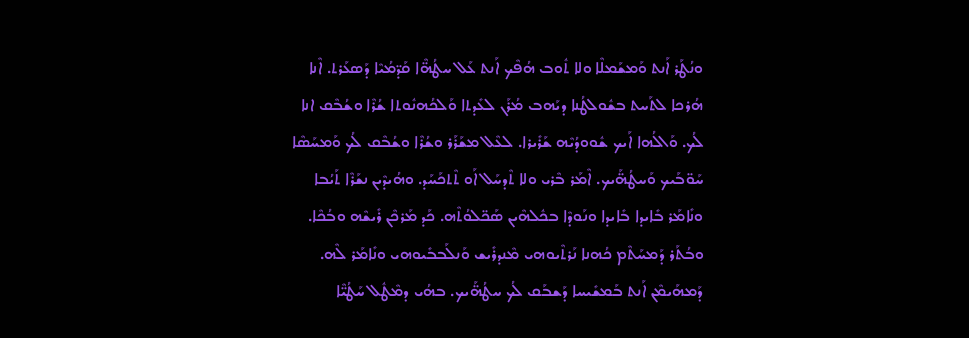ܘܢܳܛܰܪ ܐܰܢܬ ܘܰܡܫܰܡܠܶܐ ܘܠܐ ܬܽܘܒ ܗܳܦܶܟ ܐܰܢܬ ܥܰܠ ܚܛܳܗ̈ܶܐ ܩܰܕ̈ܡܳܝܶܐ ܕܰܣܥܰܪܬ. ܐܶܢܐ ܗܳܪܟܐ ܠܬܰܚܬ ܒܫܽܘܠܛܳܢܐ ܕܝܰܗܒ ܡܳܪܰܢ ܠܥܺܕܬܐ ܘܰܠܟܳܗܢܽܘܬܐ ܫܳܪܶܐ ܘܫܳܒܶܩ ܐܢܐ ܠܳܟ. ܘܰܐܠܳܗܐ ܐܰܝܟ ܫܽܘܘܕܳܝܶܗ ܫܰܪܺܝܪܐ. ܠܥܶܠ ܡܫܰܪܰܪ ܘܫܳܪܶܐ ܘܫܳܒܶܩ ܠܳܟ ܘܰܡܚܰܣܶܐ ܚܰܘ̈ܒܰܝܟ ܘܰܚܛܳܗ̈ܰܝܟ. ܐܶܡܰܪ ܒܶܪܝ ܘܠܐ ܬܶܕܚܰܠ ܐܰܘ ܬܶܬܟܰܚܰܕ. ܘܗܳܝܕܶܝܢ ܢܫܰܪܶܐ ܬܰܝܳܒܐ ܘܢܺܐܡܰܪ ܒܺܐܝܕܐ ܒܺܐܝܕܐ ܘܢܰܘܕܶܐ ܒܟܽܠܗܶܝܢ ܣܰܟ̈ܠܘܳܬܶܗ. ܟܰܕ ܡܰܪܟܶܢ ܪܺܝܫܶܗ ܘܒܳܟܶܐ. ܘܒܳܬܰܪ ܕܰܡܚܰܬܶܡ ܟܳܗܢܐ ܢܰܪܬܶܝܘܗܝ ܡܶܢܕܪܺܝܫ ܘܰܢܠܰܒܒܺܝܘܗܝ ܘܢܺܐܡܰܪ ܠܶܗ. ܕܰܡܗܰܝܡܶܢ ܐܰܢܬ ܒܰܡܫܺܝܚܐ ܕܰܫܒܰܩ ܠܳܟ ܚܛܳܗ̈ܰܝܟ. ܒܗܳܝ ܕܡܶܛܽܠ ܚܰܛܳܝ̈ܶܐ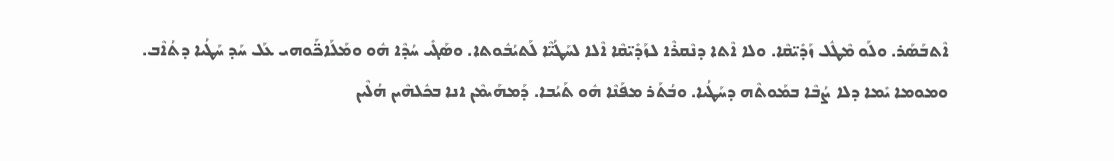ܐܶܬܒܰܣܰܪ. ܘܠܰܘ ܡܶܛܽܠ ܙܰܕܺܝ̈ܩܶܐ. ܘܠܐ ܐܶܬܐ ܕܢܶܩܪܶܐ ܠܙܰܕܺܝ̈ܩܶܐ ܐܶܠܐ ܠܚܰܛܳܝ̈ܶܐ ܠܰܬܝܳܒܽܘܬܐ. ܘܣܰܓܺܝ ܚܳܕܶܐ ܗܽܘ ܘܡܰܠܰܐܟ̈ܰܘܗܝ ܥܰܠ ܚܰܕ ܚܰܛܳܝܐ ܕܬܳܐܶܒ. ܘܡܘܡܐ ܝܺܡܐ ܕܠܐ ܨܳܒܶܐ ܒܡܰܘܬܶܗ ܕܚܰܛܳܝܐ. ܘܒܳܬܰܪ ܡܦܰܢܶܐ ܗܽܘ ܬܰܝܳܒܐ. ܕܰܡܗܰܝܡܶܢ ܐܢܐ ܒܟܽܠܗܶܝܢ ܗܳܠܶܝܢ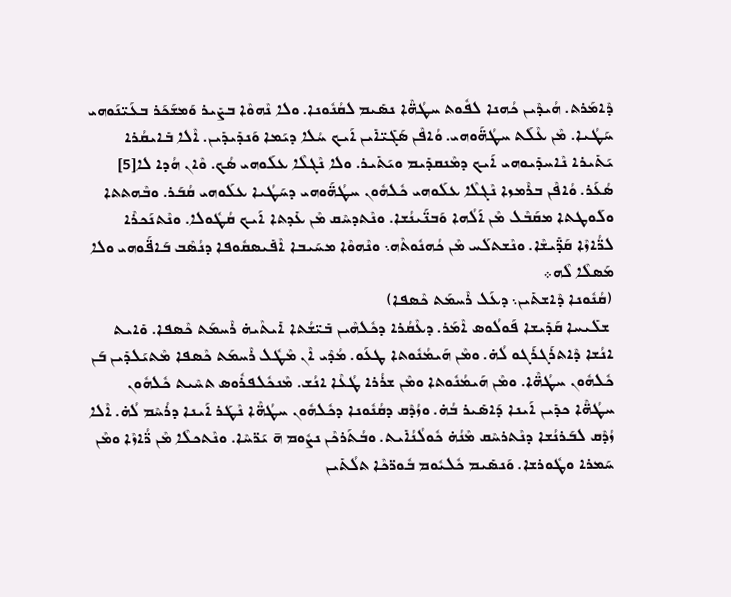ܕܶܐܡܰܪܬ. ܗܳܝܕܶܝܢ ܟܳܗܢܐ ܠܦܽܘܬ ܚܛܳܗ̈ܶܐ ܢܣܺܝܡ ܠܩܳܢܽܘܢܐ. ܘܠܐ ܢܶܗܘܶܐ ܒܨܺܝܪ ܘܰܡܫܰܟܰܪ ܒܥܰܝ̈ܢܰܘܗܝ ܚܰܛܳܝܐ. ܡܶܢ ܥܶܠܰܬ ܚܛܳܗ̈ܰܘܗܝ. ܘܳܐܦܶܢ ܣܰܓܺܝ̈ܐܺܝܢ ܐܰܝܟ ܚܳܠܐ ܕܝܰܡܐ ܘܰܢܕܺܝܕܺܝܢ. ܐܶܠܐ ܒܺܐܝܩܳܪܐ ܝܰܬܺܝܪܐ ܢܶܐܚܕܺܝܘܗܝ ܐܰܝܟ ܕܡܶܢܩܕܺܝܡ ܘܝܰܬܺܝܪ. ܘܠܐ ܢܶܓܠܶܐ ܥܠܰܘܗܝ ܣܳܟ. ܘܶܐܢ ܗܳܕܐ ܠܐ[5] ܣܳܥܰܪ. ܘܳܐܦܶܢ ܒܪܶܡܙܐ ܢܶܓܠܶܐ ܥܠܰܘܗܝ ܟܽܠܗܽܘܢ ܚܛܳܗ̈ܰܘܗܝ ܕܚܰܛܳܝܐ ܥܠܰܘܗܝ ܩܳܒܰܪ. ܘܒܶܗܬܬܐ ܘܠܰܘܛܬܐ ܡܩܰܒܶܠ ܡܶܢ ܐܰܠܳܗܐ ܘܰܒܢ̈ܰܝܢܳܫܐ. ܘܢܶܬܕܚܶܩ ܡܶܢ ܥܺܕܬܐ ܐܰܝܟ ܩܳܛܽܘܠܐ. ܘܢܶܬܢܰܟܪܶܐ ܠܪ̈ܳܐܙܶܐ ܩܰܕ̈ܺܝܫܶܐ. ܘܢܶܫܬܠܰܚ ܡܶܢ ܟܳܗܢܽܘܬܶܗ܆ ܘܢܶܗܘܶܐ ܡܚܰܝܒܐ ܐܶܦܺܝܣܩܽܘܦܐ ܕܢܳܣܶܒ ܒܰܐܦ̈ܰܘܗܝ ܘܠܐ ܡܰܣܠܶܐ ܠܶܗ܀
(ܩܳܢܽܘܢܐ ܕܶܐܫܬܺܝܢ܆ ܕܥܰܠ ܪܶܚܡܰܬ ܟܶܣܦܐ)
 ܫܠܺܝܚܐ ܩܰܕܺܝܫܐ ܦܰܘܠܳܘܣ ܐܶܡܰܪ. ܕܥܶܩܳܪܐ ܕܟܽܠܗܶܝܢ ܒܺܝ̈ܫܳܬܐ ܐܺܝܬܶܝܗ̇ ܪܶܚܡܰܬ ܟܶܣܦܐ. ܘܺܐܝܬ ܐܢܳܫܐ ܕܶܐܬܪܰܓܪܰܓܘ ܠܳܗ̇. ܘܡܶܢ ܗܰܝܡܳܢܽܘܬܐ ܛܥܰܘ. ܡܳܕܶܝ ܐܶܢ ܡܶܛܽܠ ܪܶܚܡܰܬ ܟܶܣܦܐ ܡܶܬܝܰܠܕܺܝܢ ܒܰܢ ܟܽܠܗܽܘܢ ܚܛܳܗ̈ܶܐ. ܘܡܶܢ ܗܰܝܡܳܢܽܘܬܐ ܘܡܶܢ ܫܪܳܪܐ ܛܳܥܶܐ ܐܢܳܫ. ܡܶܢܟܽܠܦܪܽܘܣ ܬܚܶܝܬ ܟܽܠܗܽܘܢ ܚܛܳܗ̈ܶܐ ܟܕܺܝܢ ܐܰܝܢܐ ܕܰܐܣܺܝܪ ܒܳܗ̇. ܘܙܳܕܶܩ ܕܩܳܢܽܘܢܐ ܕܟܽܠܗܽܘܢ ܚܛܳܗ̈ܶܐ ܢܶܛܰܪ ܐܰܝܢܐ ܕܪܳܚܶܡ ܠܳܗ̇. ܐܶܠܐ ܙܳܕܶܩ ܠܒܰܪܢܳܫܐ ܕܢܶܬܪܚܶܩ ܡܶܢܳܗ̇ ܟܽܘܠܳܢܳܐܺܝܬ. ܘܒܳܬܰܪܟܶܢ ܢܨܽܘܡ ܗ̄ ܝܰܪ̈ܚܶܐ. ܘܢܶܬܟܠܶܐ ܡܶܢ ܪ̈ܳܐܙܶܐ ܘܡܶܢ ܚܰܡܪܐ ܘܛܽܘܪܫܐ. ܘܰܢܣܺܝܡ ܟܽܠܝܽܘܡ ܒܽܘܪ̈ܟܶܐ ܬܠܳܬܺܝܢ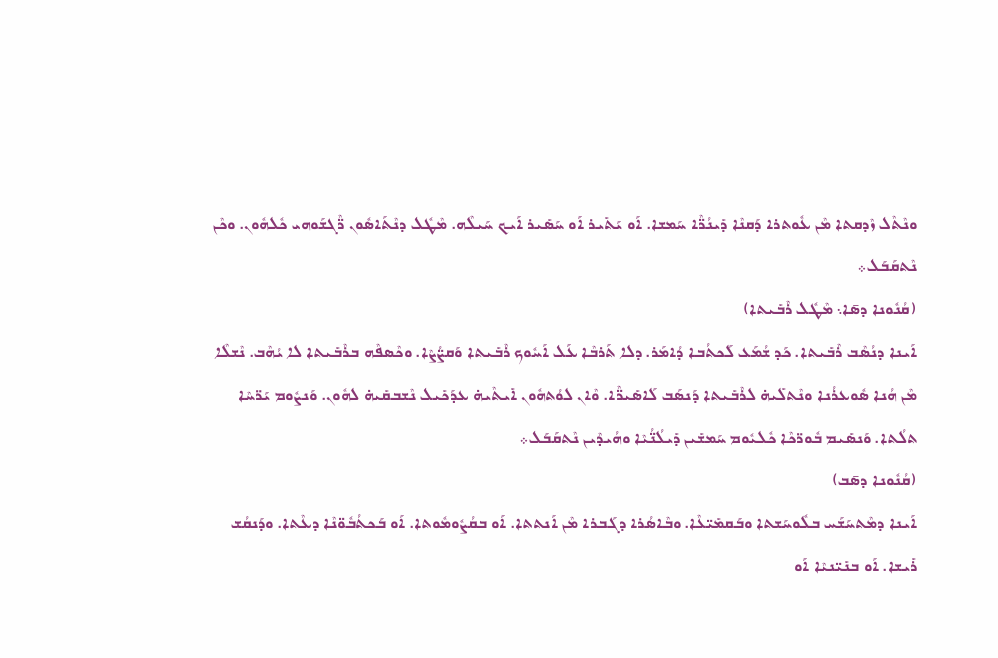ܘܢܶܬܶܠ ܙܶܕܩܬܐ ܡܶܢ ܥܽܘܬܪܐ ܕܰܩܢܶܐ ܕܺܝܢܳܪ̈ܶܐ ܚܰܡܫܐ. ܐܰܘ ܝܰܬܺܝܪ ܐܰܘ ܚܰܣܺܝܪ ܐܰܝܟ ܚܰܝܠܶܗ. ܡܶܛܽܠ ܕܢܶܬܰܐܣܽܘܢ ܪ̈ܶܓܫܰܘܗܝ ܟܽܠܗܽܘܢ. ܘܟܶܢ ܢܶܬܩܰܒܰܠ܀
(ܩܳܢܽܘܢܐ ܕܣ̄ܐ܆ ܡܶܛܽܠ ܪܶܒܺܝܬܐ)
ܐܰܝܢܐ ܕܢܳܣܶܒ ܪܶܒܺܝܬܐ. ܟܰܕ ܫܳܡܰܥ ܠܰܟܬܳܒܐ ܕܳܐܡܰܪ. ܕܠܐ ܬܰܪܒܶܐ ܥܰܠ ܐܰܚܽܘܟ ܪܶܒܺܝܬܐ ܘܰܩܨ̈ܳܨܶܐ. ܘܟܶܣܦܶܗ ܒܪܶܒܺܝܬܐ ܠܐ ܝܳܗܶܒ. ܢܶܫܠܶܐ ܡܶܢ ܗܳܢܐ ܣܽܘܥܪܳܢܐ ܘܢܶܬܠܺܝܗ̇ ܠܪܶܒܺܝܬܐ ܕܰܢܣܰܒ ܠܰܐܣܺܝܪ̈ܶܐ. ܘܶܐܢ ܠܘܳܬܗܽܘܢ ܐܺܝܬܶܝܗ̇ ܥܕܰܟܺܝܠ ܢܶܫܒܩܺܝܗ̇ ܠܗܽܘܢ. ܘܰܢܨܽܘܡ ܝܰܪ̈ܚܶܐ ܬܠܳܬܐ. ܘܰܢܣܺܝܡ ܒܽܘܪ̈ܟܶܐ ܟܽܠܝܽܘܡ ܚܰܡܫܺܝܢ ܕܺܝܠܳܢ̈ܳܝܶܐ ܘܗܳܝܕܶܝܢ ܢܶܬܩܰܒܰܠ܀
(ܩܳܢܽܘܢܐ ܕܣ̄ܒ)
ܐܰܝܢܐ ܕܡܶܬܚܰܫܰܚ ܒܠܽܘܚܰܫܬܐ ܘܒܰܩܡܺܝ̈ܥܶܐ. ܘܒܶܐܣܳܪܐ ܕܓܰܒܪܐ ܡܶܢ ܐܰܢܬܬܐ. ܐܰܘ ܒܩܳܨܽܘܡܽܘܬܐ. ܐܰܘ ܒܰܟܬܳܒܽܘ̈ܢܶܐ ܕܥܶܬܐ. ܘܕܰܢܩܳܫ ܪܺܝܫܐ. ܐܰܘ ܒܢܺܝ̈ܢܝܶܐ ܐܰܘ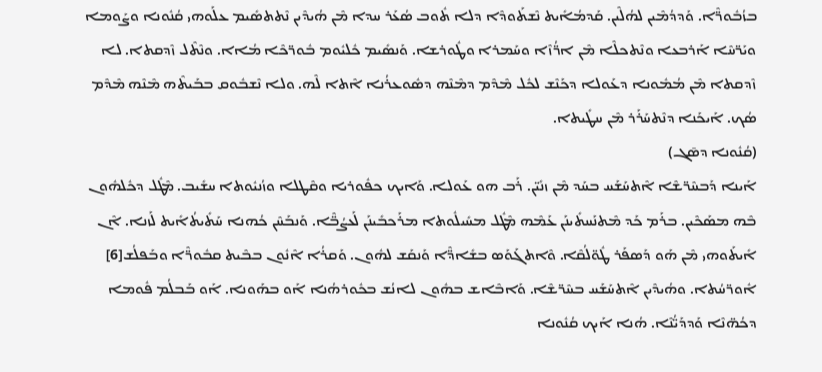ܒܙܳܒܽܘܪ̈ܶܐ. ܘܰܕܕܳܡܶܝܢ ܠܗܳܠܶܝܢ. ܩܰܕܡܳܐܺܝܬ ܢܶܫܬܰܘܕܶܐ ܕܠܐ ܬܽܘܒ ܣܳܥܰܪ ܚܕܐ ܡܶܢ ܗܳܝܕܶܝܢ ܢܶܬܬܣܺܝܡ ܥܠܰܘܗܝ ܩܳܢܽܘܢܐ ܘܨܰܘܡܐ ܘܝܰܪ̈ܚܶܐ ܐܰܪܒܥܐ ܘܢܶܬܟܠܶܐ ܡܶܢ ܐܪ̈ܳܙܶܐ ܘܚܰܡܪܐ ܘܛܽܘܪܫܐ. ܘܰܢܣܺܝܡ ܟܽܠܝܽܘܡ ܒܽܘܪ̈ܟܶܐ ܡܳܐܐ. ܘܢܶܬܶܠ ܙܶܕܩܬܐ. ܠܐ ܙܶܕܩܬܐ ܡܶܢ ܡܳܡܽܘܢܐ ܕܥܰܘܠܐ ܕܟܰܢܶܫ ܠܟܽܠ ܡܶܕܶܡ ܕܡܶܢܶܗ ܕܣܽܘܥܪܳܢܐ ܐܶܬܐ ܠܶܗ. ܘܠܐ ܢܶܫܒܽܘܩ ܒܒܰܝܬܶܗ ܡܶܢܶܗ ܡܶܕܶܡ ܣܳܟ. ܐܰܝܟܰܢܐ ܕܢܶܬܚܰܪܰܪ ܡܶܢ ܚܛܺܝܬܐ.
(ܩܳܢܽܘܢܐ ܕܣ̄ܓ)
ܐܰܝܢܐ ܕܰܒܚܶܪ̈ܫܶܐ ܐܶܬܚܰܫܰܚ ܒܚܰܕ ܡܶܢ ܙܢܺܝ̈ܢ. ܪܰܒ ܗܘ ܥܰܘܠܐ. ܘܰܐܝܟ ܟܦܽܘܪܝܐ ܘܩܶܛܠܐ ܘܙܳܢܝܽܘܬܐ ܚܫܺܝܒ. ܡܶܛܽܠ ܕܟܽܠܗܽܘܢ ܒܶܗ ܡܣܰܟܶܝܢ. ܒܪܰܡ ܟܰܕ ܡܶܬܢܰܚܬܺܝܢܰܢ ܥܰܡܶܗ ܡܶܛܽܠ ܡܚܺܝܠܽܘܬܐ ܡܪܰܟܒܺܝܢܰܢ ܠܰܥܨܳܒ̈ܶܐ. ܘܰܢܒܰܚܶܢ ܟܳܗܢܐ ܚܰܬܺܝܬܳܐܺܝܬ ܠܰܙܢܐ. ܐܶܢ ܐܺܝܬܰܘܗܝ ܡܶܢ ܗܰܘ ܕܰܣܦܰܪ ܛܽܘ̈ܠܳܩܶܐ. ܘܶܐܬܓܰܘܰܣ ܒܫܺܐܕ̈ܶܐ ܘܰܢܩܰܫ ܠܗܽܘܢ. ܘܰܩܪܳܐ ܐܶܢܽܘܢ ܒܒܶܝܬ ܩܒܽܘܪ̈ܶܐ ܘܒܰܦܠܳܫ[6] ܐܽܘܪ̈ܚܳܬܐ. ܘܗܳܝܕܶܝܢ ܐܶܬܚܰܫܰܚ ܒܚܶܪ̈ܫܶܐ. ܘܰܐܒܶܐܫ ܒܗܽܘܢ ܠܐܢܳܫ ܒܟܽܘܪܗܳܢܐ ܐܰܘ ܒܗܰܘܢܐ. ܐܰܘ ܒܰܒܠܳܡ ܦܽܘܡܐ ܕܟܳܗ̈ܢܶܐ ܘܰܕܕܰܝ̈ܳܢܶܐ. ܗܳܢܐ ܐܰܝܟ ܩܳܢܽܘܢܐ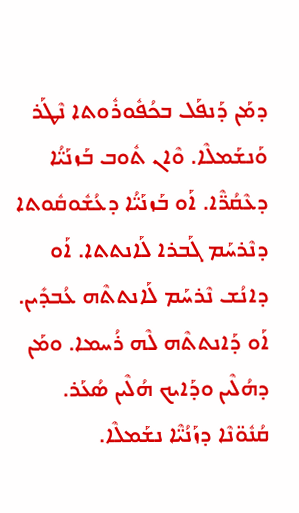ܕܡܰܢ ܕܰܢܦܰܠ ܒܟܳܦܽܘܪܽܘܬܐ ܢܶܛܰܪ ܘܰܢܫܰܡܠܶܐ. ܘܶܐܢ ܬܽܘܒ ܒܰܙܢܰܝ̈ܳܐ ܕܥܶܩܳܪ̈ܶܐ. ܐܰܘ ܒܰܙܢܰܝ̈ܳܐ ܕܥܳܫܽܘܩܽܘܬܐ ܕܢܶܪܚܰܡ ܓܰܒܪܐ ܠܰܐܢܬܬܐ. ܐܰܘ ܕܐܢܳܫ ܢܶܪܚܰܡ ܠܰܐܢܬܬܶܗ ܥܳܒܕܺܝܢ. ܐܰܘ ܕܰܐܢܬܬܶܗ ܠܶܗ ܪܳܚܡܐ. ܘܡܰܢ ܕܗܳܠܶܝܢ ܘܕܰܐܝܟ ܗܳܠܶܝܢ ܣܳܥܰܪ. ܩܳܢܽܘ̈ܢܶܐ ܕܙܰܢܳܝ̈ܶܐ ܢܫܰܡܠܶܐ.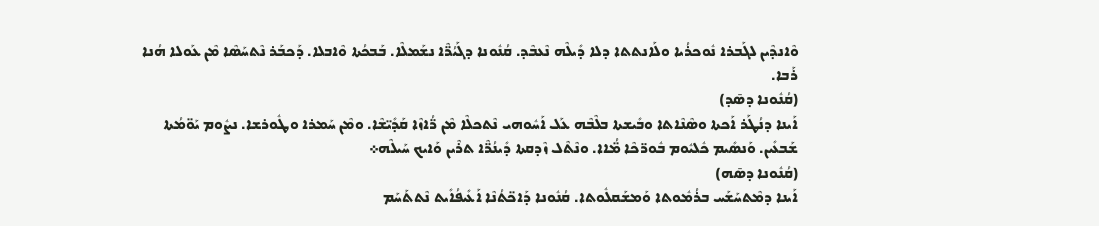ܘܶܐܢܕܶܝܢ ܠܓܰܒܪܐ ܢܽܘܟܪܳܝܐ ܘܠܰܐܢܬܬܐ ܕܠܐ ܕܺܝܠܶܗ ܢܶܥܒܶܕ. ܩܳܢܽܘܢܐ ܕܓܰܝܳܪ̈ܶܐ ܢܫܰܡܠܶܐ. ܒܰܒܟܳܬܐ ܘܶܐܒܠܐ. ܕܰܟܒܰܪ ܢܶܬܚܰܣܶܐ ܡܶܢ ܥܰܘܠܐ ܗܳܢܐ ܪܰܒܐ.
(ܩܳܢܽܘܢܐ ܕܣ̄ܕ)
ܐܰܝܢܐ ܕܢܳܛܰܪ ܐܰܟܬܐ ܘܣܶܢܶܐܬܐ ܘܒܺܝܫܬܐ ܒܠܶܒܶܗ ܥܰܠ ܐܰܚܽܘܗܝ ܢܶܬܟܠܶܐ ܡܶܢ ܪ̈ܳܐܙܶܐ ܩܰܕܺܝ̈ܫܶܐ. ܘܡܶܢ ܚܰܡܪܐ ܘܛܽܘܪܫܐ. ܢܨܽܘܡ ܝܰܘ̈ܡܳܬܐ ܫܰܒܥܺܝܢ. ܘܰܢܣܺܝܡ ܟܽܠܝܽܘܡ ܒܽܘܪ̈ܟܶܐ ܡ̈ܳܐܐ. ܘܢܶܬܶܠ ܙܶܕܩܬܐ ܕܺܝܢܳܪ̈ܶܐ ܬܪܶܝܢ ܘܰܐܝܟ ܚܰܝܠܶܗ܀
(ܩܳܢܽܘܢܐ ܕܣ̄ܗ)
ܐܰܝܢܐ ܕܡܶܬܚܰܫܰܚ ܒܪܳܡܽܘܬܐ ܘܰܡܫܰܩܠܽܘܬܐ. ܩܳܢܽܘܢܐ ܕܰܐܟ̈ܬܳܢܶܐ ܐܰܥܺܝܦܳܐܺܝܬ ܢܶܬܬܰܚܰܡ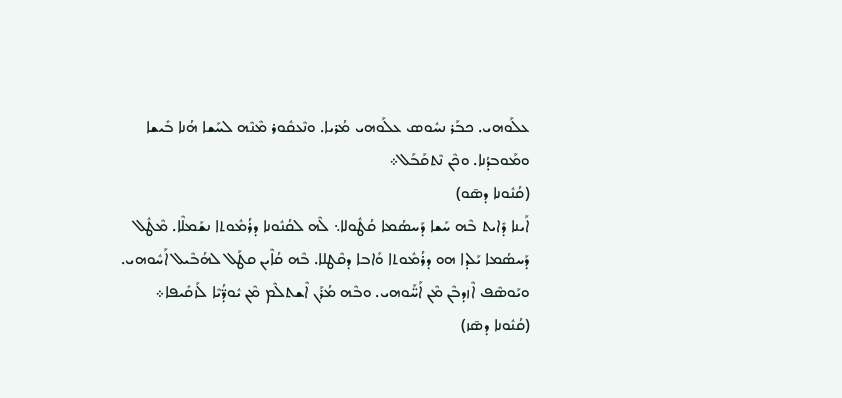ܥܠܰܘܗܝ. ܟܒܰܪ ܢܚܽܘܣ ܥܠܰܘܗܝ ܡܳܪܝܐ. ܘܢܶܥܩܽܘܪ ܡܶܢܶܗ ܠܚܰܫܐ ܗܳܢܐ ܒܺܝܫܐ ܘܡܰܘܒܕܳܢܐ. ܘܟܶܢ ܢܶܬܩܰܒܰܠ܀
(ܩܳܢܽܘܢܐ ܕܣ̄ܘ)
ܐܰܝܢܐ ܕܺܐܝܬ ܒܶܗ ܚܰܫܐ ܕܰܚܣܳܡܐ ܩܳܛܽܘܠܐ܆ ܠܶܗ ܠܩܳܢܽܘܢܐ ܕܪܳܡܽܘܬܐ ܢܫܰܡܠܶܐ. ܡܶܛܽܠ ܕܰܚܣܳܡܐ ܝܰܠܕܐ ܗܘ ܕܪܳܡܽܘܬܐ ܘܰܐܒܐ ܕܩܶܛܠܐ. ܒܶܗ ܩܳܐܶܝܢ ܩܛܰܠ ܠܗܳܒܶܝܠ ܐܰܚܽܘܗܝ. ܘܝܰܘܣܶܦ ܐܶܙܕܒܶܢ ܡܶܢ ܐܰܚ̈ܰܘܗܝ. ܘܒܶܗ ܡܳܪܰܢ ܐܶܫܬܠܶܡ ܡܶܢ ܝܽܘܕ̈ܳܝܶܐ ܠܰܙܩܺܝܦܐ܀
(ܩܳܢܽܘܢܐ ܕܣ̄ܙ)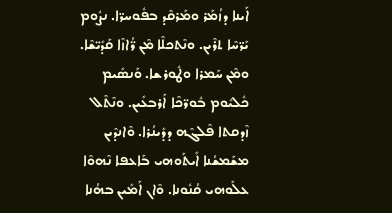ܐܰܝܢܐ ܕܙܳܡܰܪ ܘܡܰܪܩܶܕ ܒܦܽܘܚܪ̈ܐ. ܢܨܽܘܡ ܝܰܪ̈ܚܶܐ ܬܪܶܝܢ. ܘܢܶܬܟܠܶܐ ܡܶܢ ܪ̈ܳܐܙܶܐ ܩܰܕܺܝ̈ܫܶܐ. ܘܡܶܢ ܚܰܡܪܐ ܘܛܽܘܪܫܐ. ܘܰܢܣܺܝܡ ܟܽܠܝܽܘܡ ܒܽܘܪ̈ܟܶܐ ܐܰܪܒܥܺܝܢ. ܘܢܶܬܶܠ ܙܶܕܩܬܐ ܦܶܠܓܶܗ ܕܕܺܝܢܳܪܐ. ܘܶܐܢܕܶܝܢ ܡܫܰܡܫܳܢܐ ܐܺܝܬܰܘܗܝ ܒܰܐܥܦܐ ܢܶܗܘܶܐ ܥܠܰܘܗܝ ܩܳܢܽܘܢܐ. ܘܶܐܢ ܐܰܡܺܝܢ ܒܗܳܢܐ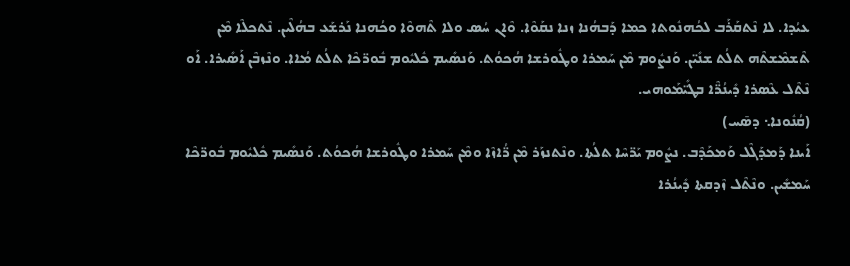ܥܝܳܕܐ. ܠܐ ܢܶܬܩܰܪܰܒ ܠܟܳܗܢܽܘܬܐ ܟܡܐ ܕܰܒܗܳܢܐ ܙܢܐ ܢܩܰܘܶܐ. ܘܶܐܢ ܚܳܣ ܘܠܐ ܬܶܗܘܶܐ ܘܟܳܗܢܐ ܢܰܪܫܰܥ ܒܗܳܠܶܝܢ. ܢܶܬܟܠܶܐ ܡܶܢ ܬܶܫܡܶܫܬܶܗ ܬܠܳܬ ܫܢܺܝ̈ܢ. ܘܰܢܨܽܘܡ ܡܶܢ ܚܰܡܪܐ ܘܛܽܘܪܫܐ ܗܳܟܘܳܬ. ܘܰܢܣܺܝܡ ܟܽܠܝܽܘܡ ܒܽܘܪ̈ܟܶܐ ܬܠܳܬ ܡܳܐܐ. ܘܢܶܙܒܶܢ ܐܰܣܺܝܪܐ. ܐܰܘ ܢܶܬܶܠ ܥܶܣܪܐ ܕܺܝܢܳܪ̈ܶܐ ܒܛܺܝ̈ܡܰܘܗܝ.
(ܩܳܢܽܘܢܐ܆ ܕܣ̄ܚ)
ܐܰܝܢܐ ܕܰܡܕܰܓܶܠ ܘܰܡܟܰܕܶܒ. ܢܨܽܘܡ ܝܰܪ̈ܚܶܐ ܬܠܳܬܐ. ܘܢܶܬܢܙܰܪ ܡܶܢ ܪ̈ܳܐܙܶܐ ܘܡܶܢ ܚܰܡܪܐ ܘܛܽܘܪܫܐ ܗܳܟܘܳܬ. ܘܰܢܣܺܝܡ ܟܽܠܝܽܘܡ ܒܽܘܪ̈ܟܶܐ ܚܰܡܫܺܝܢ. ܘܢܶܬܶܠ ܙܶܕܩܬܐ ܕܺܝܢܳܪܐ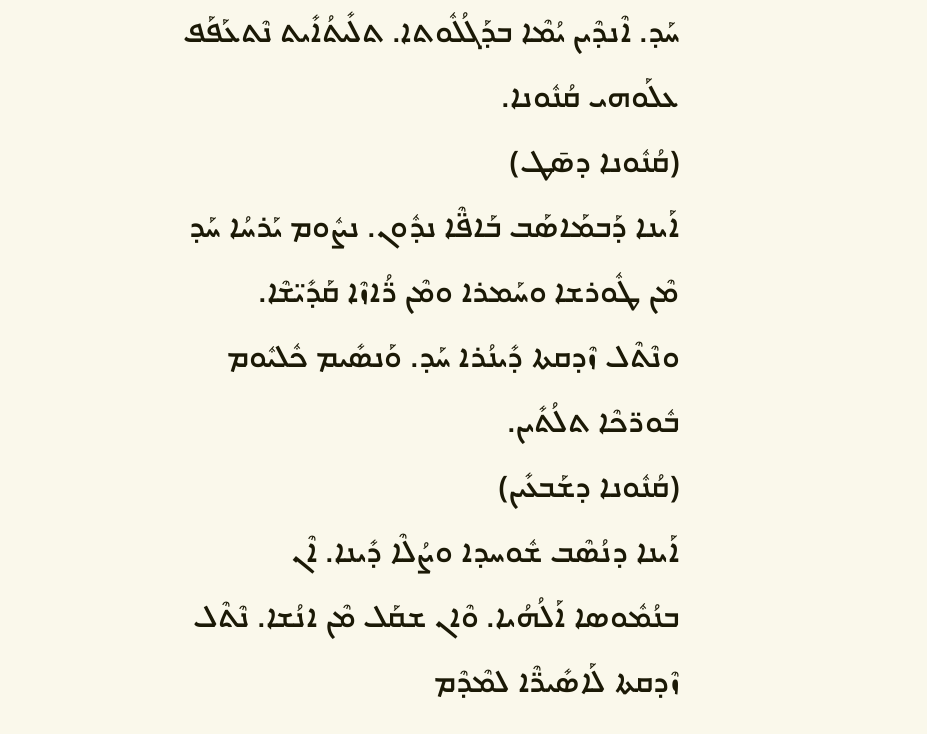ܚܰܕ. ܐܶܢܕܶܝܢ ܝܳܡܶܐ ܒܕܰܓܳܠܽܘܬܐ. ܬܠܺܝܬܳܐܺܝܬ ܢܶܬܥܰܦܰܦ ܥܠܰܘܗܝ ܩܳܢܽܘܢܐ.
(ܩܳܢܽܘܢܐ ܕܣ̄ܛ)
ܐܰܝܢܐ ܕܰܒܡܰܐܣܰܒ ܒܰܐܦ̈ܶܐ ܢܕܽܘܢ. ܢܨܽܘܡ ܝܰܪܚܳܐ ܚܰܕ ܡܶܢ ܛܽܘܪܫܐ ܘܚܰܡܪܐ ܘܡܶܢ ܪ̈ܳܐܙܶܐ ܩܰܕܺܝ̈ܫܶܐ. ܘܢܶܬܶܠ ܙܶܕܩܬܐ ܕܺܝܢܳܪܐ ܚܰܕ. ܘܰܢܣܺܝܡ ܟܽܠܝܽܘܡ ܒܽܘܪ̈ܟܶܐ ܬܠܳܬܺܝܢ.
(ܩܳܢܽܘܢܐ ܕܫܰܒܥܺܝܢ)
ܐܰܝܢܐ ܕܢܳܣܶܒ ܫܽܘܚܕܐ ܘܨܳܠܶܐ ܕܺܝܢܐ. ܐܶܢ ܒܢܳܡܽܘܣܐ ܐܰܠܳܗܳܝܐ. ܘܶܐܢ ܫܩܰܠ ܡܶܢ ܐܢܳܫܐ. ܢܶܬܶܠ ܙܶܕܩܬܐ ܠܰܐܣܺܝܪ̈ܶܐ ܠܡܶܕܶܡ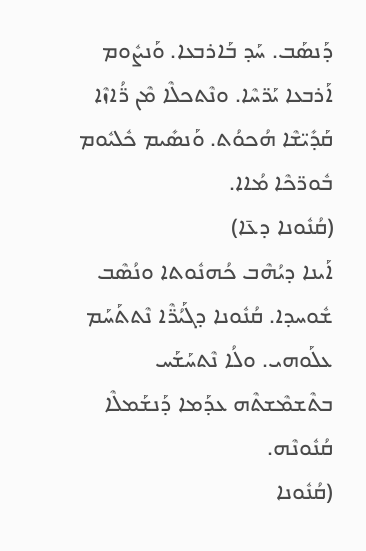ܕܰܢܣܰܒ. ܚܰܕ ܒܰܐܪܒܥܐ. ܘܰܢܨܽܘܡ ܐܰܪܒܥܐ ܝܰܪ̈ܚܶܐ. ܘܢܶܬܟܠܶܐ ܡܶܢ ܪ̈ܳܐܙܶܐ ܩܰܕܺܝ̈ܫܶܐ ܗܳܟܘܳܬ. ܘܰܢܣܺܝܡ ܟܽܠܝܽܘܡ ܒܽܘܪ̈ܟܶܐ ܡܳܐܐ.
(ܩܳܢܽܘܢܐ ܕܥ̄ܐ)
ܐܰܝܢܐ ܕܝܳܗܶܒ ܟܳܗܢܽܘܬܐ ܘܢܳܣܶܒ ܫܽܘܚܕܐ. ܩܳܢܽܘܢܐ ܕܓܰܝܳܪ̈ܶܐ ܢܶܬܬܰܚܰܡ ܥܠܰܘܗܝ. ܘܠܳܐ ܢܶܬܚܰܫܰܚ ܒܬܶܫܡܶܫܬܶܗ ܥܕܰܡܐ ܕܰܢܫܰܡܠܶܐ ܩܳܢܽܘܢܶܗ.
(ܩܳܢܽܘܢܐ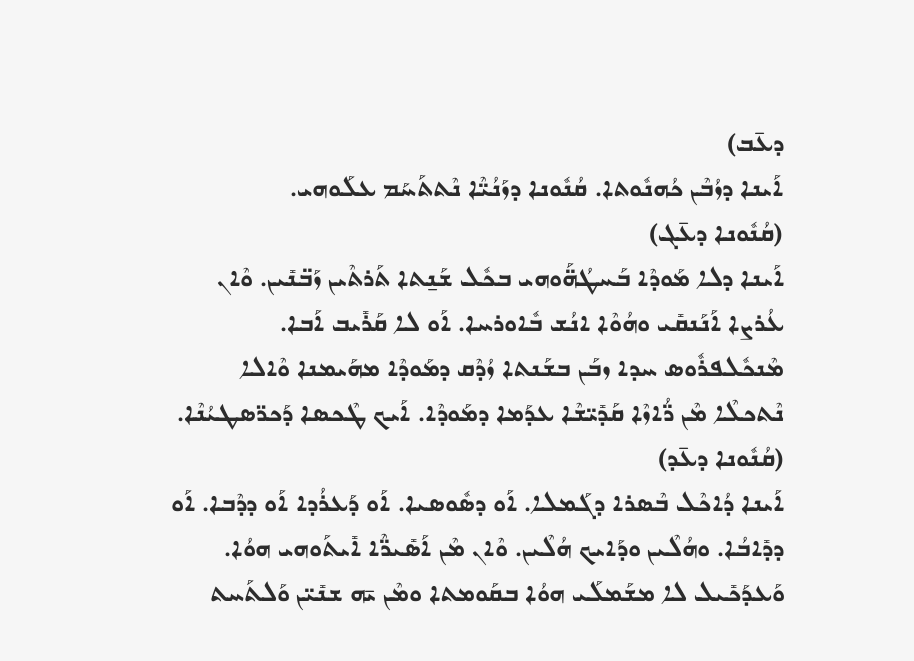ܕܥ̄ܒ)
ܐܰܝܢܐ ܕܙܳܒܶܢ ܟܳܗܢܽܘܬܐ. ܩܳܢܽܘܢܐ ܕܙܰܢܳܝ̈ܶܐ ܢܶܬܬܰܚܰܡ ܥܠܰܘܗܝ.
(ܩܳܢܽܘܢܐ ܕܥ̄ܓ)
ܐܰܝܢܐ ܕܠܐ ܡܰܘܕܶܐ ܒܰܚܛܳܗ̈ܰܘܗܝ ܒܟܽܠ ܫܰܢ̱ܬܐ ܬܰܪܬܶܝܢ ܙܰܒ̈ܢܺܝܢ. ܘܶܐܢ ܥܳܪܨܐ ܐܰܢܰܢܩܺܝ ܘܗܳܘܶܐ ܐܢܳܫ ܒܽܐܘܪܚܐ. ܐܰܘ ܠܐ ܩܰܪܺܝܒ ܐܰܒܐ. ܡܶܢܟܽܠܦܪܽܘܣ ܚܕܐ ܙܒܰܢ ܒܫܰܢܬܐ ܙܳܕܶܩ ܕܡܰܘܕܶܐ ܡܗܰܝܡܢܐ ܘܶܐܠܐ ܢܶܬܟܠܶܐ ܡܶܢ ܪ̈ܳܐܙܶܐ ܩܰܕܺܝ̈ܫܶܐ ܥܕܰܡܐ ܕܡܰܘܕܶܐ. ܐܰܝܟ ܛܶܟܣܐ ܕܰܟܪ̈ܣܛܝܳܢܶܐ.
(ܩܳܢܽܘܢܐ ܕܥ̄ܕ)
ܐܰܝܢܐ ܕܳܐܟܶܠ ܒܶܣܪܐ ܕܓܰܡܠܐ. ܐܰܘ ܕܣܽܘܣܝܐ. ܐܰܘ ܕܰܥܪܳܕܐ ܐܰܘ ܕܕܶܒܐ. ܐܰܘ ܕܕܺܐܒܳܐ. ܘܗܳܠܶܝܢ ܘܕܰܐܝܟ ܗܳܠܶܝܢ. ܘܶܐܢ ܡܶܢ ܐܰܣܺܝܪ̈ܶܐ ܐܺܝܬܰܘܗܝ ܗܘܳܐ. ܘܰܥܕܰܟܺܝܠ ܠܐ ܡܫܰܡܠܰܝ ܗܘܳܐ ܒܩܰܘܡܬܐ ܘܡܶܢ ܝ̄ܗ ܫܢܺܝ̈ܢ ܘܰܠܬܰܚܬ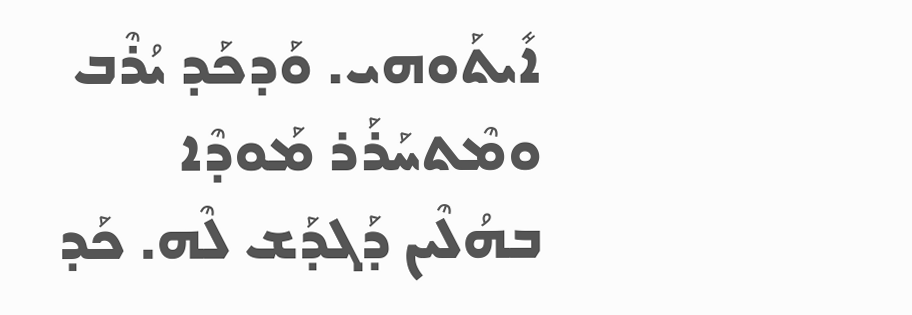ܐܺܝܬܰܘܗܝ. ܘܰܕܟܰܕ ܝܳܪܶܒ ܘܡܶܬܚܰܪܰܪ ܡܰܘܕܶܐ ܒܗܳܠܶܝܢ ܕܰܓܕܰܫ ܠܶܗ. ܟܰܕ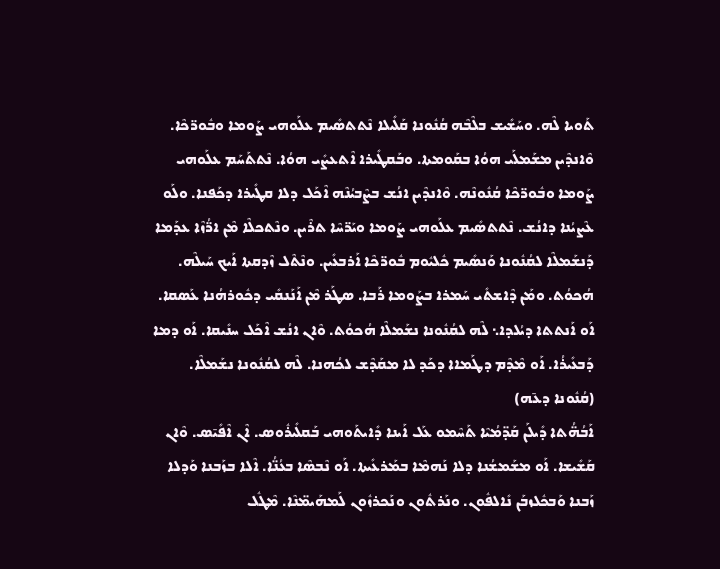ܬܰܘܝܐ ܠܶܗ. ܘܚܰܫܺܝܫ ܒܠܶܒܶܗ ܩܳܢܽܘܢܐ ܩܰܠܺܝܠܐ ܢܶܬܬܣܺܝܡ ܥܠܰܘܗܝ ܨܰܘܡܐ ܘܒܽܘܪ̈ܟܶܐ. ܘܶܐܢܕܶܝܢ ܡܫܰܡܠܰܝ ܗܘܳܐ ܒܩܰܘܡܬܐ. ܘܒܰܩܛܺܝܪܐ ܐܶܬܥܨܺܝ ܗܘܳܐ. ܢܶܬܬܰܚܰܡ ܥܠܰܘܗܝ ܨܰܘܡܐ ܘܒܽܘܪ̈ܟܶܐ ܩܳܢܽܘܢܶܗ. ܘܶܐܢܕܶܝܢ ܐܢܳܫ ܒܨܶܒܝܳܢܶܗ ܐܶܟܰܠ ܕܠܐ ܩܛܺܝܪܐ ܕܟܰܦܢܐ. ܘܠܰܘ ܥܶܨܝܳܢܐ ܕܐܢܳܫ. ܢܶܬܬܣܺܝܡ ܥܠܰܘܗܝ ܨܰܘܡܐ ܘܝܰܪ̈ܚܶܐ ܬܪܶܝܢ. ܘܢܶܬܟܠܶܐ ܡܶܢ ܐܪ̈ܳܙܶܐ ܥܕܰܡܐ ܕܰܢܫܰܡܠܶܐ ܠܩܳܢܽܘܢܐ ܘܰܢܣܺܝܡ ܟܽܠܝܽܘܡ ܒܽܘܪ̈ܟܶܐ ܐܰܪܒܥܺܝܢ. ܘܢܶܬܶܠ ܙܶܕܩܬܐ ܐܰܝܟ ܚܰܝܠܶܗ. ܗܳܟܘܳܬ. ܘܡܰܢ ܕܶܐܫܬܺܝ ܚܰܡܪܐ ܒܨܰܘܡܐ ܪܰܒܐ. ܣܛܰܪ ܡܶܢ ܐܰܢܰܢܩܺܝ ܕܟܽܘܪܗܳܢܐ ܥܰܣܩܐ. ܐܰܘ ܐܰܢܬܬܐ ܕܝܳܠܕܐ܆ ܠܶܗ ܠܩܳܢܽܘܢܐ ܢܫܰܡܠܶܐ ܗܳܟܘܳܬ. ܘܶܐܢ ܐܢܳܫ ܐܶܟܰܠ ܚܢܺܝܩܐ. ܐܰܘ ܕܡܐ ܕܰܒܥܺܝܪܳܐ. ܐܰܘ ܡܶܕܶܡ ܕܛܰܡܐܐ ܕܟܰܕ ܠܐ ܡܩܰܕܶܫ ܠܟܳܗܢܐ. ܠܶܗ ܠܩܳܢܽܘܢܐ ܢܫܰܡܠܶܐ.
(ܩܳܢܽܘܢܐ ܕܥ̄ܗ)
ܐܰܒܳܗ̈ܳܬܐ ܕܺܝܠܰܢ ܩܰܕ̈ܡܳܝܶܐ ܬܰܚܶܡܘ ܥܰܠ ܐܰܝܢܐ ܕܺܐܝܬܰܘܗܝ ܒܰܩܠܺܝܪܽܘܣ. ܐܶܢ ܐܶܦܺܝ̄ܣ. ܘܶܐܢ ܩܰܫܺܝܫܐ. ܐܰܘ ܡܫܰܡܫܳܢܐ ܕܠܐ ܢܰܗܡܶܐ ܒܡܰܪܥܺܝܬܐ. ܐܰܘ ܢܶܒܣܶܐ ܒܥܳܢ̈ܳܐ. ܐܶܠܐ ܒܙܰܒܢܐ ܘܰܕܠܐ ܙܰܒܢܐ ܘܰܒܟܽܠܙܒܰܢ ܢܺܐܠܦܽܘܢ. ܘܢܰܪܬܽܘܢ ܘܢܰܟܪܙܽܘܢ ܠܰܡܗܰܝܡ̈ܢܶܐ. ܡܶܛܽܠ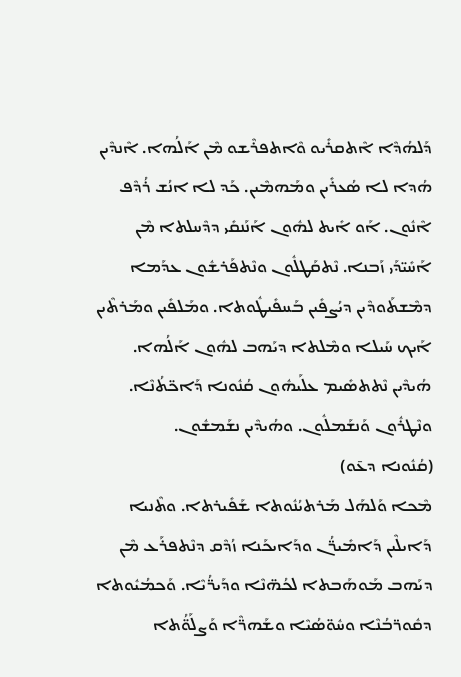ܕܰܠܗܳܕܶܐ ܐܶܬܩܪܺܝܘ ܘܶܐܬܦܪܶܫܘ ܡܶܢ ܐܰܠܳܗܐ. ܐܶܢܕܶܝܢ ܗܳܕܐ ܠܐ ܣܳܥܪܺܝܢ ܘܡܰܗܡܶܝܢ. ܟܰܕ ܠܐ ܐܢܳܫ ܪܳܕܶܦ ܐܶܢܽܘܢ. ܐܰܘ ܐܺܝܬ ܠܗܽܘܢ ܐܰܢܰܢܩܺܝ ܕܕܶܚܠܬܐ ܡܶܢ ܐܰܚܺܝ̈ܕܰܝ ܙܰܒܢܐ. ܢܶܬܩܰܛܠܽܘܢ ܘܢܶܬܦܰܪܫܽܘܢ ܥܕܰܡܐ ܕܡܶܫܬܰܘܕܶܝܢ ܕܝܳܨܦܺܝܢ ܒܰܚܦܺܝܛܽܘܬܐ. ܘܡܰܠܦܺܝܢ ܘܡܰܪܬܶܝܢ ܐܰܝܟ ܚܰܝܠܐ ܘܡܶܠܬܐ ܕܝܰܗܒ ܠܗܽܘܢ ܐܰܠܳܗܐ. ܗܳܝܕܶܝܢ ܢܶܬܬܣܺܝܡ ܥܠܰܝܗܽܘܢ ܩܳܢܽܘܢܐ ܕܰܐܟ̈ܬܳܢܶܐ. ܘܢܶܛܪܽܘܢ ܘܰܢܫܰܡܠܽܘܢ. ܘܗܳܝܕܶܝܢ ܢܫܰܡܫܽܘܢ.
(ܩܳܢܽܘܢܐ ܕܥ̄ܘ)
ܡܶܟܐ ܘܰܠܗܰܠ ܡܰܪܬܝܳܢܽܘܬܐ ܫܰܦܺܝܪܬܐ. ܘܬܶܢܝܐ ܕܰܐܝܠܶܝܢ ܕܰܐܡܺܝܪ̈ܳܢ ܘܕܰܐܝܟܰܢܐ ܙܳܕܶܩ ܕܢܶܬܦܪܰܥ ܡܶܢ ܕܝܰܗܒ ܡܰܘܗܰܒܬܐ ܠܟܳܗ̈ܢܶܐ ܘܕܰܝܪ̈ܳܝܶܐ. ܘܰܟܡܳܝܽܘܬܐ ܕܩܽܘܪ̈ܒܳܢܶܐ ܘܚܽܘ̈ܣܳܝܶܐ ܘܫܰܗܪ̈ܶܐ ܘܰܨܠܰܘ̈ܳܬܐ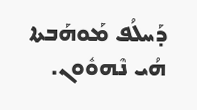ܕܰܚܠܳܦ ܡܰܘܗܰܒܬܐ ܗܳܝ ܢܶܗܘܽܘܢ.